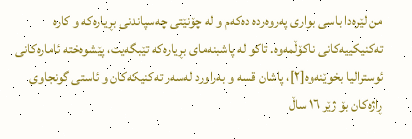من لێرەدا باسی بواری پەروەردە دەکەم و لە چۆنێتی چەسپاندنی بڕیارەکە و کارە تەکنیکییەکانی ناکۆڵمەوە. تاکو لە پاشبنەمای بڕیارەکە تێبگەیت، پێشوەختە ئامارەکانی ئوسترالیا بخوێنەوە[٢]، پاشان قسە و بەراورد لەسەر تەکنیکەکان و ئاستی گونجاوی ڕاژەکان بۆ ژێر ١٦ ساڵ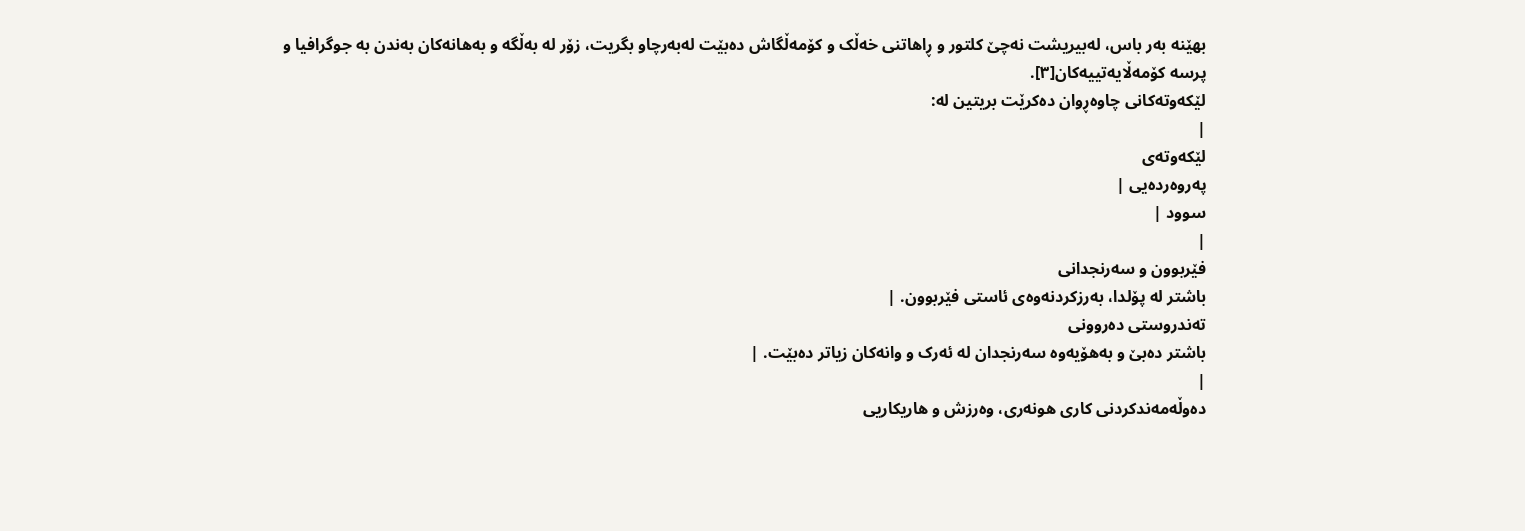بهێنە بەر باس، لەبیریشت نەچێ کلتور و ڕاهاتنی خەڵک و کۆمەڵگاش دەبێت لەبەرچاو بگریت، زۆر لە بەڵگە و بەهانەکان بەندن بە جوگرافیا و پرسە کۆمەڵایەتییەکان[٣].
لێکەوتەکانی چاوەڕوان دەکرێت بریتین لە:
|
لێکەوتەی
پەروەردەیی |
سوود |
|
فێربوون و سەرنجدانی
باشتر لە پۆلدا، بەرزکردنەوەی ئاستی فێربوون. |
تەندروستی دەروونی
باشتر دەبێ و بەهۆیەوە سەرنجدان لە ئەرک و وانەکان زیاتر دەبێت. |
|
دەوڵەمەندکردنی کاری هونەری، وەرزش و هاریکاریی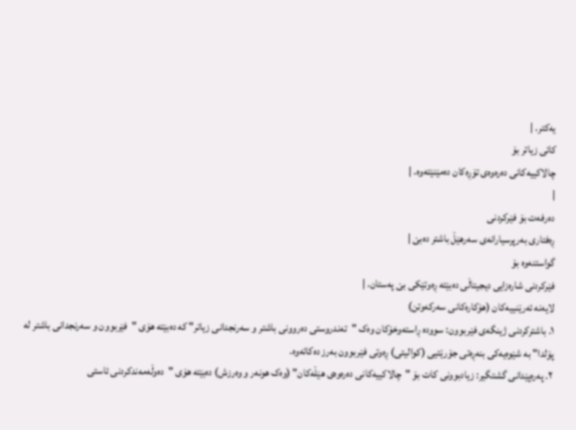یەکتر. |
کاتی زیاتر بۆ
چالاکییەکانی دەرەوەی تۆڕەکان دەمێنێتەوە. |
|
دەرفەت بۆ فێرکردنی
ڕەفتاری بەرپرسیارانەی سەرهێڵ باشتر دەبێ |
گواستنەوە بۆ
فێرکردنی شارەزایی دیجیتاڵی دەبێتە ڕەوتێکی بێ پەستان. |
لایەنە ئەرێنییەکان (هۆکارەکانی سەرکەوتن)
١. باشترکردنی ژینگەی فێربوون: سوودە ڕاستەوخۆکان وەک "تەندروستی دەروونی باشتر و سەرنجدانی زیاتر" کە دەبێتە هۆی "فێربوون و سەرنجدانی باشتر لە پۆلدا" بە شێوەیەکی بنەڕەتی جۆرێتیی (کوالیتی) ڕەوتی فێربوون بەرز دەکاتەوە.
٢. پەرەپێدانی گشتگیر: زیادبوونی کات بۆ "چالاکییەکانی دەرەوەی هێڵەکان" (وەک هونەر و وەرزش) دەبێتە هۆی "دەوڵەمەندکردنی ئاستی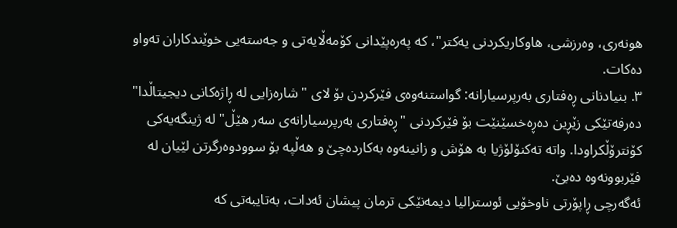هونەری، وەرزشی، هاوکاریکردنی یەکتر"، کە پەرەپێدانی کۆمەڵایەتی و جەستەیی خوێندکاران تەواو دەکات.
٣. بنیادنانی ڕەفتاری بەرپرسیارانە: گواستنەوەی فێرکردن بۆ لای "شارەزایی لە ڕاژەکانی دیجیتاڵدا" دەرفەتێکی زێڕین دەڕەخسێنێت بۆ فێرکردنی "ڕەفتاری بەرپرسیارانەی سەر هێڵ" لە ژینگەیەکی کۆنترۆڵکراودا. واتە تەکنۆلۆژیا بە هۆش و زانینەوە بەکاردەچێ و هەڵپە بۆ سوودوەرگرتن لێیان لە فێربوونەوە دەبێ.
ئەگەرچی ڕاپۆرتی ناوخۆیی ئوسترالیا دیمەنێکی ترمان پیشان ئەدات، بەتایبەتی کە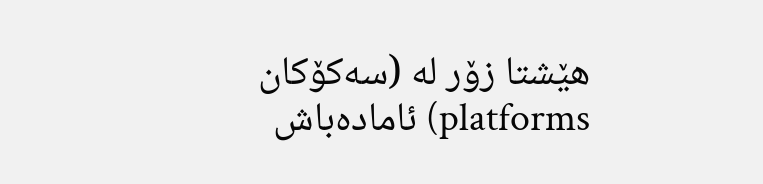هێشتا زۆر لە (سەکۆکان platforms) ئامادەباش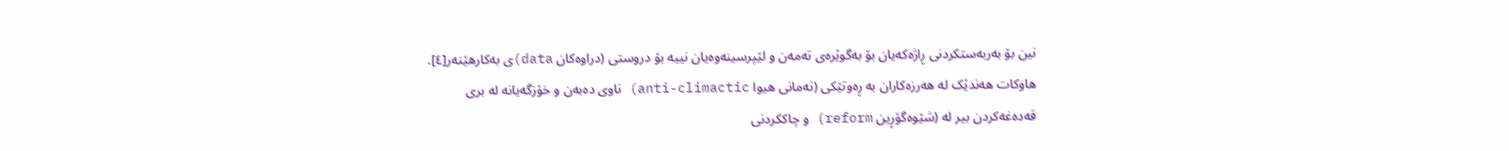نین بۆ بەربەستکردنی ڕاژەکەیان بۆ بەگوێرەی تەمەن و لێپرسینەوەیان نییە بۆ دروستی (دراوەکان data)ی بەکارهێنەر[٤]. هاوکات هەندێک لە هەرزەکاران بە ڕەوتێکی (نەمانی هیوا anti-climactic) ناوی دەبەن و خۆزگەیانە لە بری قەدەغەکردن بیر لە (شێوەگۆڕین reform) و چاککردنی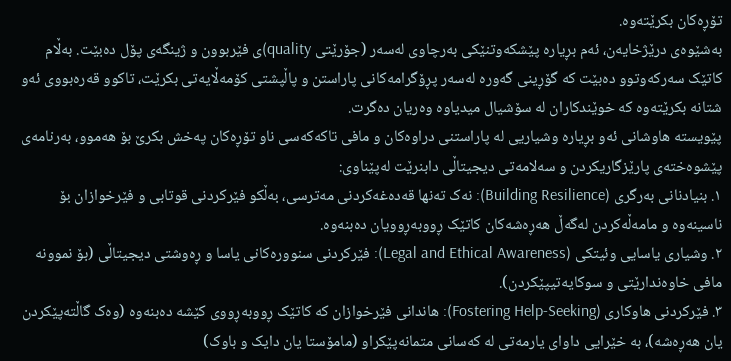تۆڕەکان بکرێتەوە.
بەشێوەی درێژخایەن، ئەم بڕیارە پێشکەوتنێکی بەرچاوی لەسەر (جۆرێتی quality)ی فێربوون و ژینگەی پۆل دەبێت. بەڵام کاتێک سەرکەوتوو دەبێت کە گۆڕینی گەورە لەسەر پڕۆگرامەکانی پاراستن و پاڵپشتی کۆمەڵایەتی بکرێت، تاکوو قەرەبووی ئەو شتانە بکرێتەوە کە خوێندکاران لە سۆشیال میدیاوە وەریان دەگرت.
پێویستە هاوشانی ئەو بڕیارە وشیاریی لە پاراستنی دراوەکان و مافی تاکەکەسی ناو تۆڕەکان پەخش بکرێ بۆ هەموو، بەرنامەی پێشوەختەی پارێزگاریکردن و سەلامەتی دیجیتاڵی دابنرێت لەپێناوی:
١. بنیادنانی بەرگری (Building Resilience): نەک تەنها قەدەغەکردنی مەترسی، بەڵکو فێرکردنی قوتابی و فێرخوازان بۆ ناسینەوە و مامەڵەکردن لەگەڵ هەڕەشەکان کاتێک ڕووبەڕوویان دەبنەوە.
٢. وشیاری یاسایی وئیتکی (Legal and Ethical Awareness): فێرکردنی سنوورەکانی یاسا و ڕەوشتی دیجیتاڵی (بۆ نموونە مافی خاوەندارێتی و سوکایەتیپێکردن).
٣. فێرکردنی هاوکاری (Fostering Help-Seeking): هاندانی فێرخوازان کە کاتێک ڕووبەڕووی کێشە دەبنەوە (وەک گاڵتەپێکردن یان هەڕەشە)، بە خێرایی داوای یارمەتی لە کەسانی متمانەپێکراو (مامۆستا یان دایک و باوک)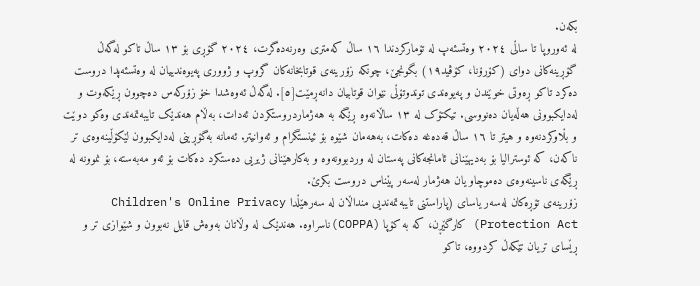بکەن.
لە ئەوروپا تا ساڵی ٢٠٢٤ وەتسئەپ لە تۆمارکردندا ١٦ ساڵ کەمتری وەرنەدەگرت، ٢٠٢٤ گۆڕی بۆ ١٣ ساڵ تاکو لەگەڵ گۆڕینەکانی دوای (کۆرۆنا، کۆڤید١٩) بگونجێ، چونکە زۆرینەی قوتابخانەکان گروپ و ژووری پەیوەندییان لە وەتسئەپدا دروست دەکرد تاکو ڕەوتی خوێندن و پەیوەندی توندوتۆڵی نێوان قوتابیان دانەڕمێت[٥]. لەگەڵ ئەوەشدا خۆ زۆرکەس دەچوون ڕێکەوت و لەدایکبوونی هەڵەیان دەنووسی. تیکتۆک لە ١٣ ساڵانەوە ڕێگە بە هەژماردروستکردن ئەدات، بەڵام هەندێک تایبەتمەندی وەکو دوێت و بڵاوکردنەوە و هیتر تا ١٦ ساڵ قەدەغە دەکات، بەهەمان شێوە بۆ ئینستگرام و ئەوانیتر. ئەمانە بەگۆڕینی لەدایکبوون لێکۆڵینەوەی تر ناکەن، کە ئوسترالیا بۆ بەدیهێنانی ئامانجەکانی پەستان لە وردبوونەوە و بەکارهێنانی ژیریی دەستکرد دەکات بۆ ئەو مەبەستە، بۆ نموونە لە ڕێگەی ناسینەوەی دەموچاو یان هەژمار لەسەر پێناس دروست بکرێ.
زۆرینەی تۆڕەکان لەسەر یاسای (پاراستنی تایبەتمەندیی منداڵان لە سەرهێڵدا Children's Online Privacy Protection Act) کارگێڕن، کە بە کۆپا (COPPA)ناسراوە. هەندێک لە وڵاتان بەوەش قایل نەبوون و شێوازی تر و ڕێسای تریان تێکەڵ کردووە، تاکو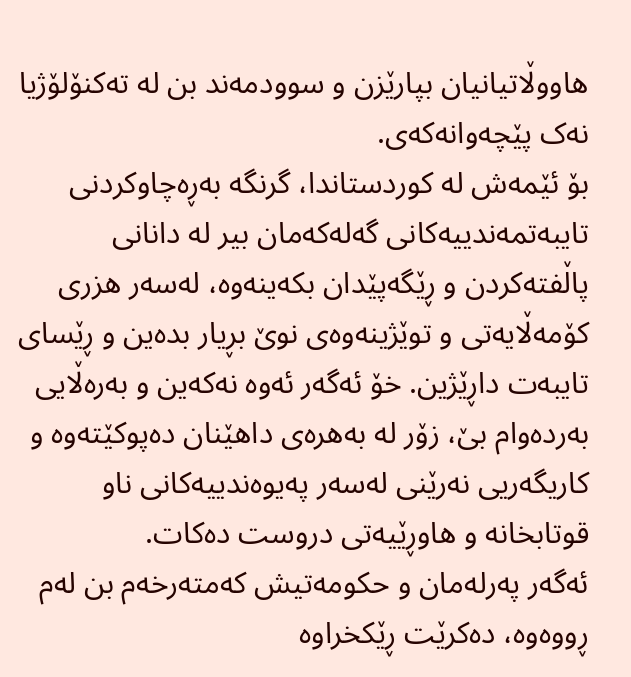هاووڵاتیانیان بپارێزن و سوودمەند بن لە تەکنۆلۆژیا نەک پێچەوانەکەی.
بۆ ئێمەش لە کوردستاندا، گرنگە بەڕەچاوکردنی تایبەتمەندییەکانی گەلەکەمان بیر لە دانانی پاڵفتەکردن و ڕێگەپێدان بکەینەوە، لەسەر هزری کۆمەڵایەتی و توێژینەوەی نوێ بڕیار بدەین و ڕێسای تایبەت داڕێژین. خۆ ئەگەر ئەوە نەکەین و بەرەڵایی بەردەوام بێ، زۆر لە بەهرەی داهێنان دەپوکێتەوە و کاریگەریی نەرێنی لەسەر پەیوەندییەکانی ناو قوتابخانە و هاوڕێیەتی دروست دەکات.
ئەگەر پەرلەمان و حکومەتیش کەمتەرخەم بن لەم ڕووەوە، دەکرێت ڕێکخراوە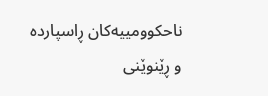ناحکوومییەکان ڕاسپاردە و ڕێنوێنی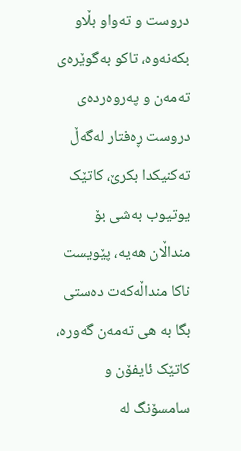دروست و تەواو بڵاو بکەنەوە، تاکو بەگوێرەی تەمەن و پەروەردەی دروست ڕەفتار لەگەڵ تەکنیکدا بکرێ، کاتێک یوتیوب بەشی بۆ منداڵان هەیە، پێویست ناکا منداڵەکەت دەستی بگا بە هی تەمەن گەورە، کاتێک ئایفۆن و سامسۆنگ لە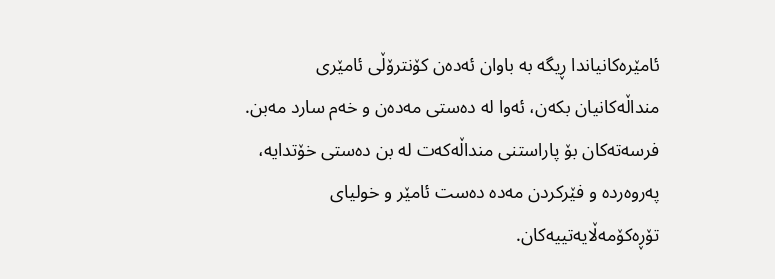ئامێرەکانیاندا ڕیگە بە باوان ئەدەن کۆنترۆڵی ئامێری منداڵەکانیان بکەن، ئەوا لە دەستی مەدەن و خەم سارد مەبن. فرسەتەکان بۆ پاراستنی منداڵەکەت لە بن دەستی خۆتدایە، پەروەردە و فێرکردن مەدە دەست ئامێر و خولیای تۆڕەکۆمەڵایەتییەکان.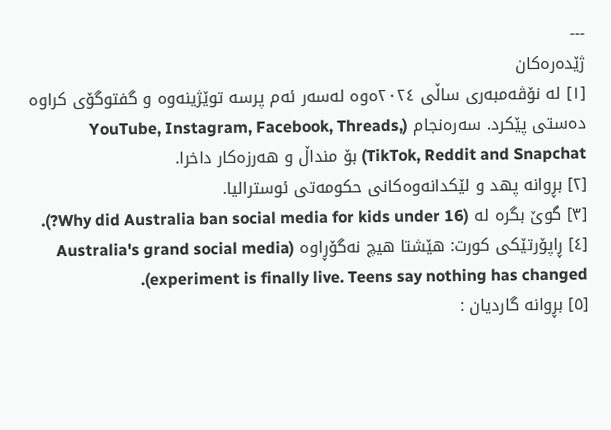---
ژێدەرەکان
[١] لە نۆڤەمبەری ساڵی ٢٠٢٤ەوە لەسەر ئەم پرسە توێژینەوە و گفتوگۆی کراوە دەستی پێکرد. سەرەنجام (YouTube, Instagram, Facebook, Threads, TikTok, Reddit and Snapchat) بۆ منداڵ و هەرزەکار داخرا.
[٢] بڕوانە پهد و لێکدانەوەکانی حکومەتی ئوسترالیا.
[٣] گوێ بگرە لە (Why did Australia ban social media for kids under 16?).
[٤] ڕاپۆرتێکی کورت: هێشتا هیچ نەگۆڕاوە (Australia's grand social media experiment is finally live. Teens say nothing has changed).
[٥] بڕوانە گاردیان :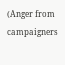(Anger from campaigners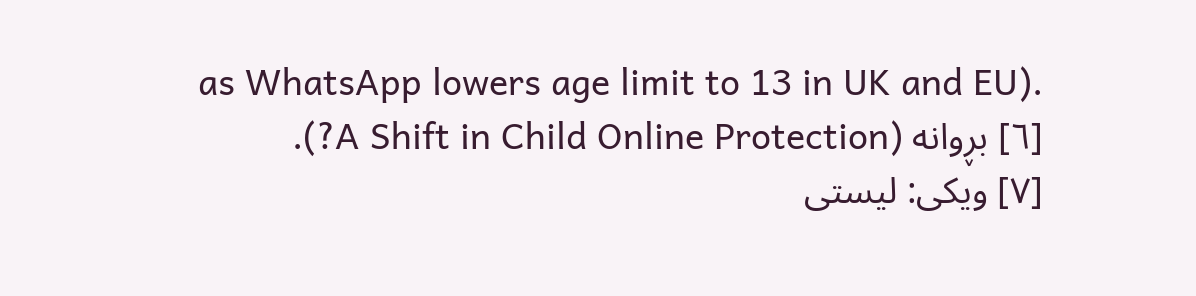as WhatsApp lowers age limit to 13 in UK and EU).
[٦] بڕوانە (A Shift in Child Online Protection?).
[٧] ویکی: لیستی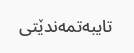تایبەتمەندێتی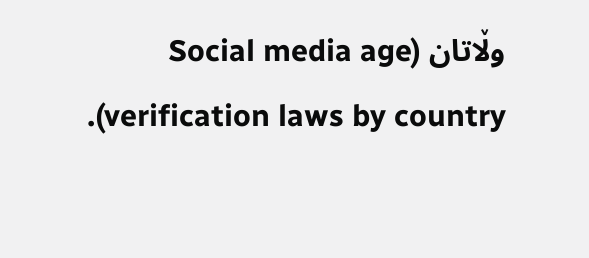وڵاتان (Social media age verification laws by country).